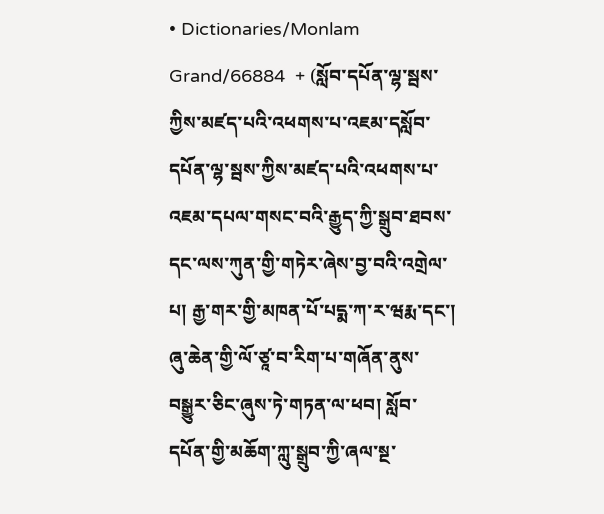• Dictionaries/Monlam Grand/66884  + (སློབ་དཔོན་ལྷ་སྦས་ཀྱིས་མཛད་པའི་འཕགས་པ་འཇམ་དསློབ་དཔོན་ལྷ་སྦས་ཀྱིས་མཛད་པའི་འཕགས་པ་འཇམ་དཔལ་གསང་བའི་རྒྱུད་ཀྱི་སྒྲུབ་ཐབས་དང་ལས་ཀུན་གྱི་གཏེར་ཞེས་བྱ་བའི་འགྲེལ་པ། རྒྱ་གར་གྱི་མཁན་པོ་པདྨ་ཀ་ར་ཝརྨ་དང་། ཞུ་ཆེན་གྱི་ལོ་ཙཱ་བ་རིག་པ་གཞོན་ནུས་བསྒྱུར་ཅིང་ཞུས་ཏེ་གཏན་ལ་ཕབ། སློབ་དཔོན་གྱི་མཆོག་ཀླུ་སྒྲུབ་ཀྱི་ཞལ་སྔ་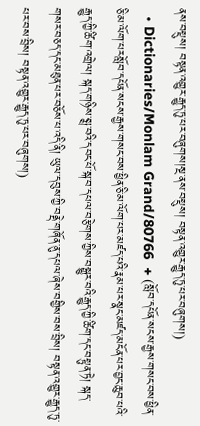ནས་བསྡུས། བསྟན་འགྱུར་རྒྱུད་ཏུ་པར་བཞུགས།སྔ་ནས་བསྡུས། བསྟན་འགྱུར་རྒྱུད་ཏུ་པར་བཞུགས།)
  • Dictionaries/Monlam Grand/80766  + (སློབ་དཔོན་སངས་རྒྱས་གསང་བས་ཕྱིན་ཅི་མ་ལོག་པརསློབ་དཔོན་སངས་རྒྱས་གསང་བས་ཕྱིན་ཅི་མ་ལོག་པར་མཛད་པའི་རྣམ་པར་སྣང་མཛད་མངོན་པར་བྱང་ཆུབ་པའི་རྒྱུད་ཀྱི་ཚིག་འགྲེལ། སྐད་གཉིས་སྨྲ་བའི་དབང་པོ་སྐ་བ་དཔལ་བརྩེགས་ཀྱིས་བསྒྱུར་བའི་རྒྱུད་ཀྱི་ཚིག་དང་བསྟུན་ཏེ། སྐད་གསར་བཅད་དང་མཐུན་པར་བཅོས་པ་འདི་ནི། ཡུལ་དབུས་ཀྱི་བནྡེ་གཞོན་ནུ་དཔལ་ཞེས་བགྱིས་བས་བྲིས། བསྟན་འགྱུར་རྒྱུད་ཏུ་པར་བས་བྲིས། བསྟན་འགྱུར་རྒྱུད་ཏུ་པར་བཞུགས།)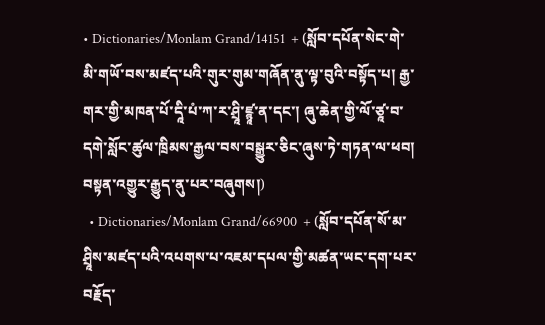• Dictionaries/Monlam Grand/14151  + (སློབ་དཔོན་སེང་གེ་མི་གཡོ་བས་མཛད་པའི་གུར་གུམ་གཞོན་ནུ་ལྟ་བུའི་བསྟོད་པ། རྒྱ་གར་གྱི་མཁན་པོ་དཱི་པཾ་ཀ་ར་ཤྲཱི་ཛྙཱ་ན་དང་། ཞུ་ཆེན་གྱི་ལོ་ཙཱ་བ་དགེ་སློང་ཚུལ་ཁྲིམས་རྒྱལ་བས་བསྒྱུར་ཅིང་ཞུས་ཏེ་གཏན་ལ་ཕབ། བསྟན་འགྱུར་རྒྱུད་ནུ་པར་བཞུགས།)
  • Dictionaries/Monlam Grand/66900  + (སློབ་དཔོན་སོ་མ་ཤྲཱིས་མཛད་པའི་འཔགས་པ་འཇམ་དཔལ་གྱི་མཚན་ཡང་དག་པར་བརྗོད་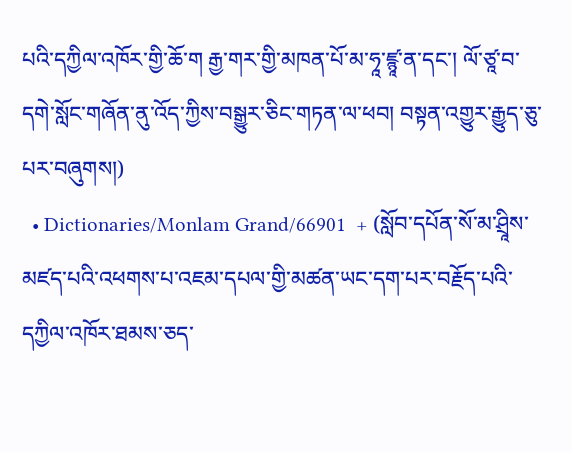པའི་དཀྱིལ་འཁོར་གྱི་ཆོ་ག རྒྱ་གར་གྱི་མཁན་པོ་མ་ཧཱ་ཛྙཱ་ན་དང་། ལོ་ཙཱ་བ་དགེ་སློང་གཞོན་ནུ་འོད་ཀྱིས་བསྒྱུར་ཅིང་གཏན་ལ་ཕབ། བསྟན་འགྱུར་རྒྱུད་ཅུ་པར་བཞུགས།)
  • Dictionaries/Monlam Grand/66901  + (སློབ་དཔོན་སོ་མ་ཤྲཱིས་མཛད་པའི་འཕགས་པ་འཇམ་དཔལ་གྱི་མཚན་ཡང་དག་པར་བརྗོད་པའི་དཀྱིལ་འཁོར་ཐམས་ཅད་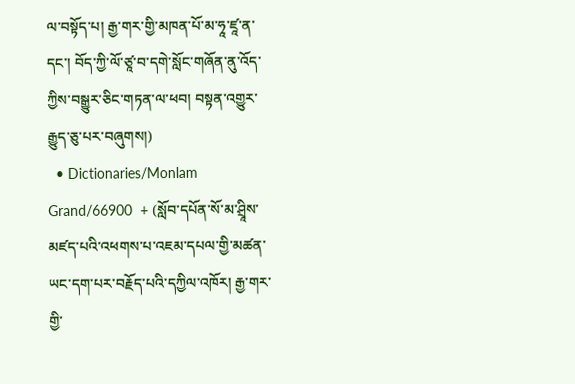ལ་བསྟོད་པ། རྒྱ་གར་གྱི་མཁན་པོ་མ་ཧཱ་ཛཱ་ན་དང་། བོད་ཀྱི་ལོ་ཙཱ་བ་དགེ་སློང་གཞོན་ནུ་འོད་ཀྱིས་བསྒྱུར་ཅིང་གཏན་ལ་ཕབ། བསྟན་འགྱུར་རྒྱུད་ཅུ་པར་བཞུགས།)
  • Dictionaries/Monlam Grand/66900  + (སློབ་དཔོན་སོ་མ་ཤྲཱིས་མཛད་པའི་འཕགས་པ་འཇམ་དཔལ་གྱི་མཚན་ཡང་དག་པར་བརྗོད་པའི་དཀྱིལ་འཁོར། རྒྱ་གར་གྱི་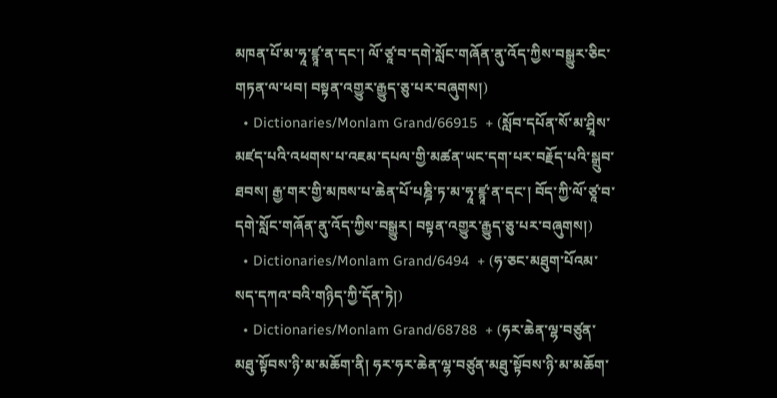མཁན་པོ་མ་ཧཱ་ཛྙཱ་ན་དང་། ལོ་ཙཱ་བ་དགེ་སློང་གཞོན་ནུ་འོད་ཀྱིས་བསྒྱུར་ཅིང་གཏན་ལ་ཕབ། བསྟན་འགྱུར་རྒྱུད་ཅུ་པར་བཞུགས།)
  • Dictionaries/Monlam Grand/66915  + (སློབ་དཔོན་སོ་མ་ཤྲཱིས་མཛད་པའི་འཕགས་པ་འཇམ་དཔལ་གྱི་མཚན་ཡང་དག་པར་བརྗོད་པའི་སྒྲུབ་ཐབས། རྒྱ་གར་གྱི་མཁས་པ་ཆེན་པོ་པཎྜི་ཏ་མ་ཧཱ་ཛྙཱ་ན་དང་། བོད་ཀྱི་ལོ་ཙཱ་བ་དགེ་སློང་གཞོན་ནུ་འོད་ཀྱིས་བསྒྱུར། བསྟན་འགྱུར་རྒྱུད་ཅུ་པར་བཞུགས།)
  • Dictionaries/Monlam Grand/6494  + (ཧ་ཅང་མཐུག་པོའམ་སད་དཀའ་བའི་གཉིད་ཀྱི་དོན་ཏེ།)
  • Dictionaries/Monlam Grand/68788  + (ཧར་ཆེན་ལྷ་བཙུན་མཐུ་སྟོབས་ཉི་མ་མཆོག་ནི། ཧར་ཧར་ཆེན་ལྷ་བཙུན་མཐུ་སྟོབས་ཉི་མ་མཆོག་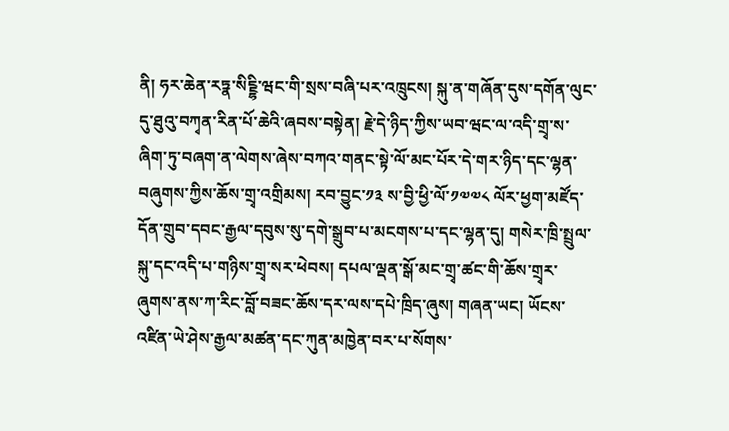ནི། ཧར་ཆེན་རཏྣ་སིངྔྷི་ཝང་གི་སྲས་བཞི་པར་འཁྲུངས། སྐུ་ན་གཞོན་དུས་དགོན་ལུང་དུ་ཐུའུ་བཀྭན་རིན་པོ་ཆེའི་ཞབས་བསྟེན། རྗེ་དེ་ཉིད་ཀྱིས་ཡབ་ཝང་ལ་འདི་གྲྭ་ས་ཞིག་ཏུ་བཞག་ན་ལེགས་ཞེས་བཀའ་གནང་སྟེ་ལོ་མང་པོར་དེ་གར་ཉིད་དང་ལྷན་བཞུགས་ཀྱིས་ཆོས་གྲྭ་འགྲིམས། རབ་བྱུང་༡༣ ས་བྱི་ཕྱི་ལོ་༡༧༧༨ ལོར་ཕྱག་མཛོད་དོན་གྲུབ་དབང་རྒྱལ་དབུས་སུ་དགེ་སྒྲུབ་པ་མངགས་པ་དང་ལྷན་དུ། གསེར་ཁྲི་སྤྲུལ་སྐུ་དང་འདི་པ་གཉིས་གྲྭ་སར་ཕེབས། དཔལ་ལྡན་སྒོ་མང་གྲྭ་ཚང་གི་ཆོས་གྲྭར་ཞུགས་ནས་ཀ་རིང་བློ་བཟང་ཆོས་དར་ལས་དཔེ་ཁྲིད་ཞུས། གཞན་ཡང། ཡོངས་འཛིན་ཡེ་ཤེས་རྒྱལ་མཚན་དང་ཀུན་མཁྱེན་བར་པ་སོགས་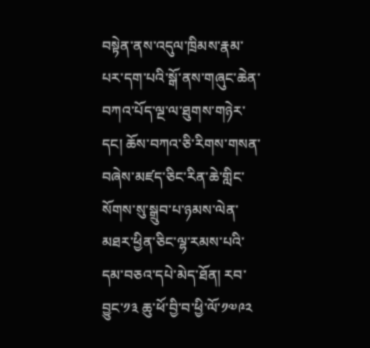བསྟེན་ནས་འདུལ་ཁྲིམས་རྣམ་པར་དག་པའི་སྒོ་ནས་གཞུང་ཆེན་བཀའ་པོད་ལྔ་ལ་ཐུགས་གཉེར་དང། ཆོས་བཀའ་ཅི་རིགས་གསན་བཞེས་མཛད་ཅིང་རིན་ཆེ་གླིང་སོགས་སུ་སྒྲུབ་པ་ཉམས་ལེན་མཐར་ཕྱིན་ཅིང་ལྷ་རམས་པའི་དམ་བཅའ་དཔེ་མེད་ཐོན། རབ་བྱུང་༡༣ ཆུ་ཕོ་བྱི་བ་ཕྱི་ལོ་༡༧༩༢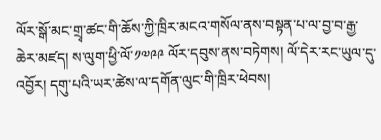ལོར་སྒོ་མང་གྲྭ་ཚང་གི་ཆོས་ཀྱི་ཁྲིར་མངའ་གསོལ་ནས་བསྟན་པ་ལ་བྱ་བ་རྒྱ་ཆེར་མཛད། ས་ལུག་ཕྱི་ལོ་༡༧༩༩ ལོར་དབུས་ནས་བཏེགས། ལོ་དེར་རང་ཡུལ་དུ་འབྱོར། དགུ་པའི་ཡར་ཚེས་ལ་དགོན་ལུང་གི་ཁྲིར་ཕེབས།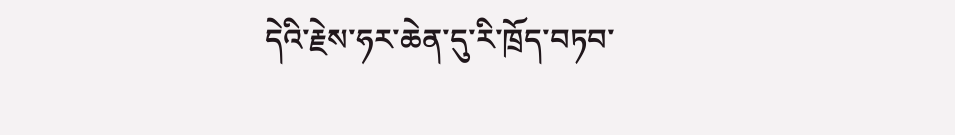དེའི་རྗེས་ཧར་ཆེན་དུ་རི་ཁྲོད་བཏབ་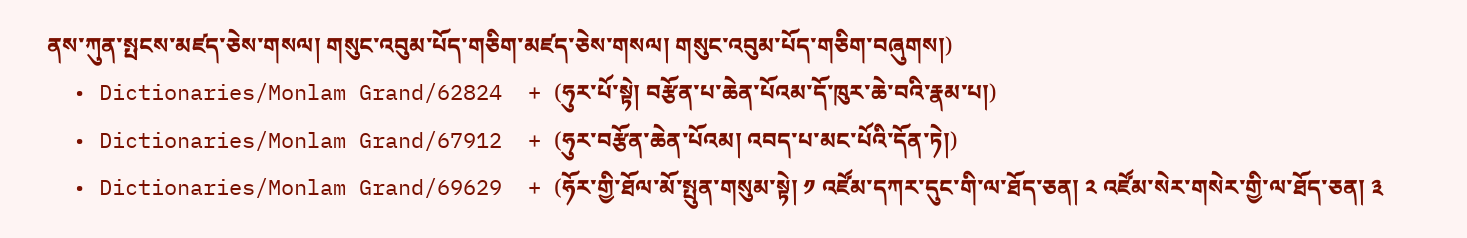ནས་ཀུན་སྤངས་མཛད་ཅེས་གསལ། གསུང་འབུམ་པོད་གཅིག་མཛད་ཅེས་གསལ། གསུང་འབུམ་པོད་གཅིག་བཞུགས།)
  • Dictionaries/Monlam Grand/62824  + (ཧུར་པོ་སྟེ། བརྩོན་པ་ཆེན་པོའམ་དོ་ཁུར་ཆེ་བའི་རྣམ་པ།)
  • Dictionaries/Monlam Grand/67912  + (ཧུར་བརྩོན་ཆེན་པོའམ། འབད་པ་མང་པོའི་དོན་ཏེ།)
  • Dictionaries/Monlam Grand/69629  + (ཧོར་གྱི་ཐོལ་མོ་སྤུན་གསུམ་སྟེ། ༡ འཛོམ་དཀར་དུང་གི་ལ་ཐོད་ཅན། ༢ འཛོམ་སེར་གསེར་གྱི་ལ་ཐོད་ཅན། ༣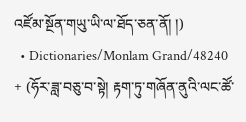འཛོམ་སྔོན་གཡུ་ཡི་ལ་ཐོད་ཅན་ནོ། །)
  • Dictionaries/Monlam Grand/48240  + (ཧོར་ཟླ་བཅུ་བ་སྟེ། རྟག་ཏུ་གཞོན་ནུའི་ལང་ཚོ་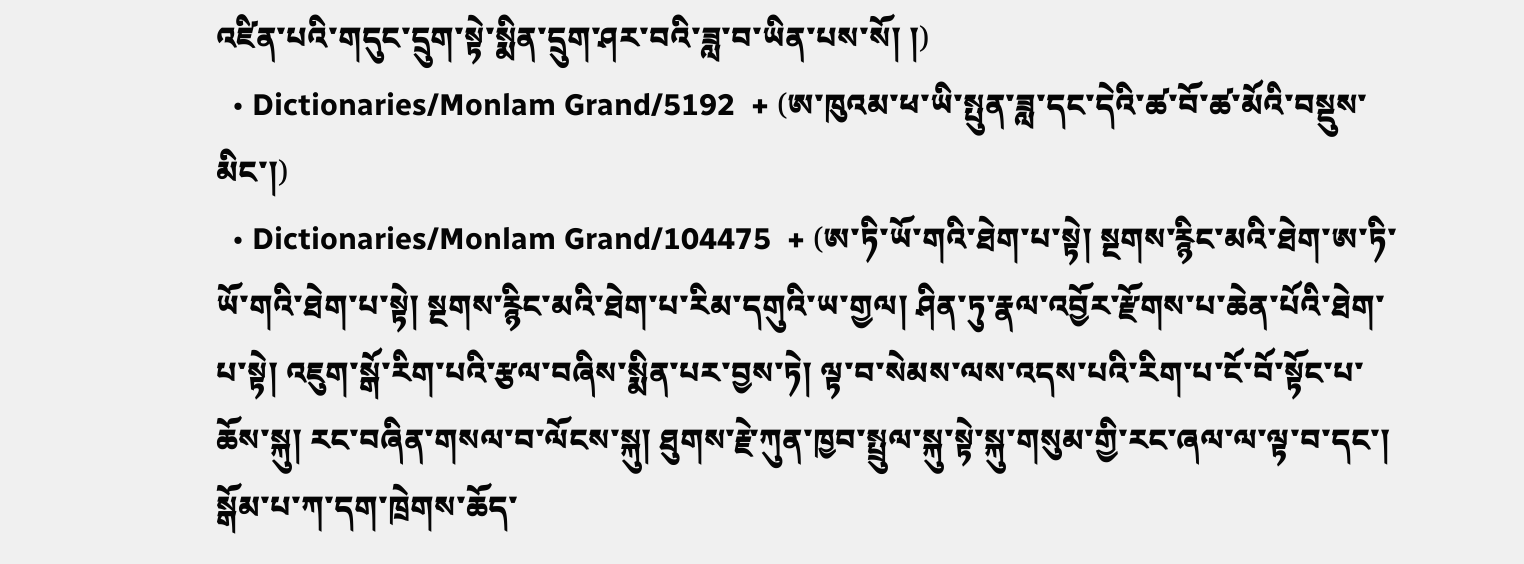འཛིན་པའི་གདུང་དྲུག་སྟེ་སྨིན་དྲུག་ཤར་བའི་ཟླ་བ་ཡིན་པས་སོ། །)
  • Dictionaries/Monlam Grand/5192  + (ཨ་ཁུའམ་ཕ་ཡི་སྤུན་ཟླ་དང་དེའི་ཚ་བོ་ཚ་མོའི་བསྡུས་མིང་།)
  • Dictionaries/Monlam Grand/104475  + (ཨ་ཏི་ཡོ་གའི་ཐེག་པ་སྟེ། སྔགས་རྙིང་མའི་ཐེག་ཨ་ཏི་ཡོ་གའི་ཐེག་པ་སྟེ། སྔགས་རྙིང་མའི་ཐེག་པ་རིམ་དགུའི་ཡ་གྱལ། ཤིན་ཏུ་རྣལ་འབྱོར་རྫོགས་པ་ཆེན་པོའི་ཐེག་པ་སྟེ། འཇུག་སྒོ་རིག་པའི་རྩལ་བཞིས་སྨིན་པར་བྱས་ཏེ། ལྟ་བ་སེམས་ལས་འདས་པའི་རིག་པ་ངོ་བོ་སྟོང་པ་ཆོས་སྐུ། རང་བཞིན་གསལ་བ་ལོངས་སྐུ། ཐུགས་རྗེ་ཀུན་ཁྱབ་སྤྲུལ་སྐུ་སྟེ་སྐུ་གསུམ་གྱི་རང་ཞལ་ལ་ལྟ་བ་དང་། སྒོམ་པ་ཀ་དག་ཁྲེགས་ཆོད་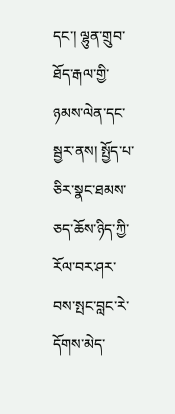དང་། ལྷུན་གྲུབ་ཐོད་རྒལ་གྱི་ཉམས་ལེན་དང་སྦྱར་ནས། སྤྱོད་པ་ཅིར་སྣང་ཐམས་ཅད་ཆོས་ཉིད་ཀྱི་རོལ་བར་ཤར་བས་སྤང་བླང་རེ་དོགས་མེད་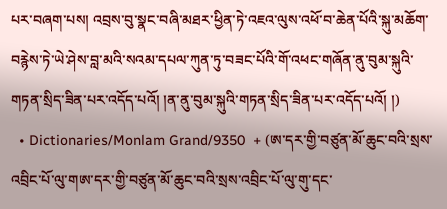པར་བཞག་པས། འབྲས་བུ་སྣང་བཞི་མཐར་ཕྱིན་ཏེ་འཇའ་ལུས་འཕོ་བ་ཆེན་པོའི་སྐུ་མཆོག་བརྙེས་ཏེ་ཡེ་ཤེས་བླ་མའི་སའམ་དཔལ་ཀུན་ཏུ་བཟང་པོའི་གོ་འཕང་གཞོན་ནུ་བུམ་སྐུའི་གཏན་སྲིད་ཟིན་པར་འདོད་པའོ། །ན་ནུ་བུམ་སྐུའི་གཏན་སྲིད་ཟིན་པར་འདོད་པའོ། །)
  • Dictionaries/Monlam Grand/9350  + (ཨ་དར་གྱི་བཙུན་མོ་ཆུང་བའི་སྲས་འབྲིང་པོ་ལུ་གཨ་དར་གྱི་བཙུན་མོ་ཆུང་བའི་སྲས་འབྲིང་པོ་ལུ་གུ་དང་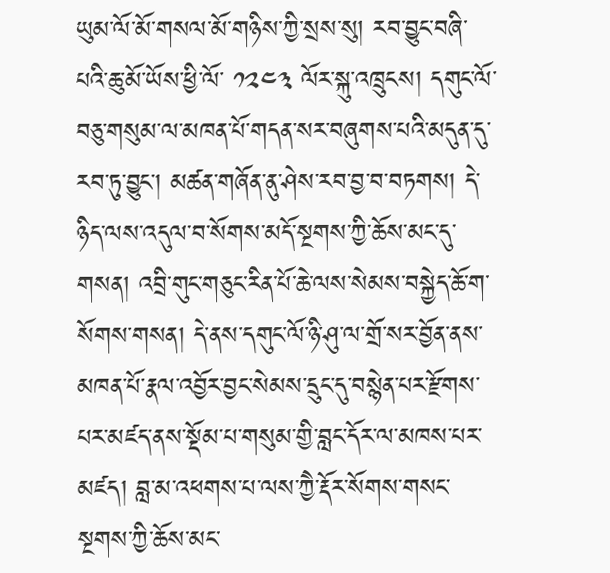ཡུམ་ལོ་མོ་གསལ་མོ་གཉིས་ཀྱི་སྲས་སུ། རབ་བྱུང་བཞི་པའི་ཆུ་མོ་ཡོས་ཕྱི་ལོ་ ༡༢༤༣ ལོར་སྐུ་འཁྲུངས། དགུང་ལོ་བཅུ་གསུམ་ལ་མཁན་པོ་གདན་སར་བཞུགས་པའི་མདུན་དུ་རབ་ཏུ་བྱུང་། མཚན་གཞོན་ནུ་ཤེས་རབ་བྱ་བ་བཏགས། དེ་ཉིད་ལས་འདུལ་བ་སོགས་མདོ་སྔགས་ཀྱི་ཆོས་མང་དུ་གསན། འབྲི་གུང་གཅུང་རིན་པོ་ཆེ་ལས་སེམས་བསྐྱེད་ཆོ་ག་སོགས་གསན། དེ་ནས་དགུང་ལོ་ཉི་ཤུ་ལ་གྲོ་སར་བྱོན་ནས་མཁན་པོ་རྣལ་འབྱོར་བྱང་སེམས་དྲུང་དུ་བསྙེན་པར་རྫོགས་པར་མཛད་ནས་སྡོམ་པ་གསུམ་གྱི་བླང་དོར་ལ་མཁས་པར་མཛད། བླ་མ་འཕགས་པ་ལས་ཀྱཻ་རྡོར་སོགས་གསང་སྔགས་ཀྱི་ཆོས་མང་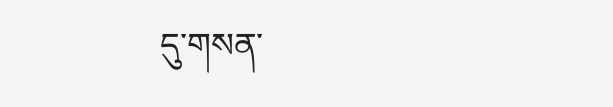དུ་གསན་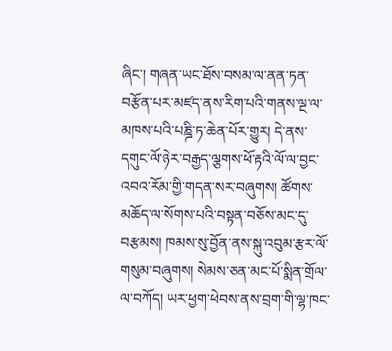ཞིང་། གཞན་ཡང་ཐོས་བསམ་ལ་ནན་ཏན་བརྩོན་པར་མཛད་ནས་རིག་པའི་གནས་ལྔ་ལ་མཁས་པའི་པཎྜི་ཏ་ཆེན་པོར་གྱུར། དེ་ནས་དགུང་ལོ་ཉེར་བརྒྱད་ལྕགས་ཕོ་རྟའི་ལོ་ལ་བྱང་འབའ་རོམ་གྱི་གདན་སར་བཞུགས། ཚོགས་མཆོད་ལ་སོགས་པའི་བསྟན་བཅོས་མང་དུ་བརྩམས། ཁམས་སུ་བྱོན་ནས་སྐུ་འབུམ་རྩར་ལོ་གསུམ་བཞུགས། སེམས་ཅན་མང་པོ་སྨིན་གྲོལ་ལ་བཀོད། ཡར་ཕྱག་ཕེབས་ནས་བྲག་གི་ལྷ་ཁང་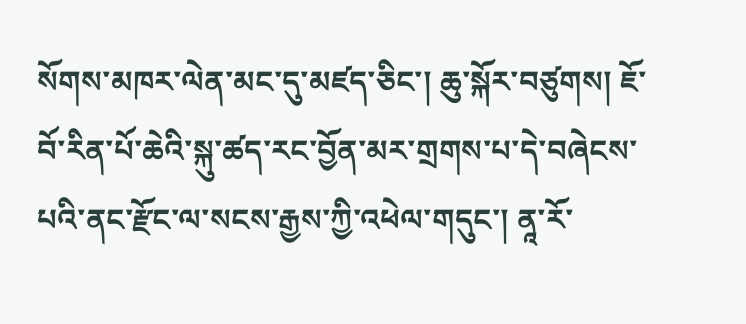སོགས་མཁར་ལེན་མང་དུ་མཛད་ཅིང་། ཆུ་སྐོར་བཙུགས། ཇོ་བོ་རིན་པོ་ཆེའི་སྐུ་ཚད་རང་བྱོན་མར་གྲགས་པ་དེ་བཞེངས་པའི་ནང་རྫོང་ལ་སངས་རྒྱས་ཀྱི་འཕེལ་གདུང་། ནཱ་རོ་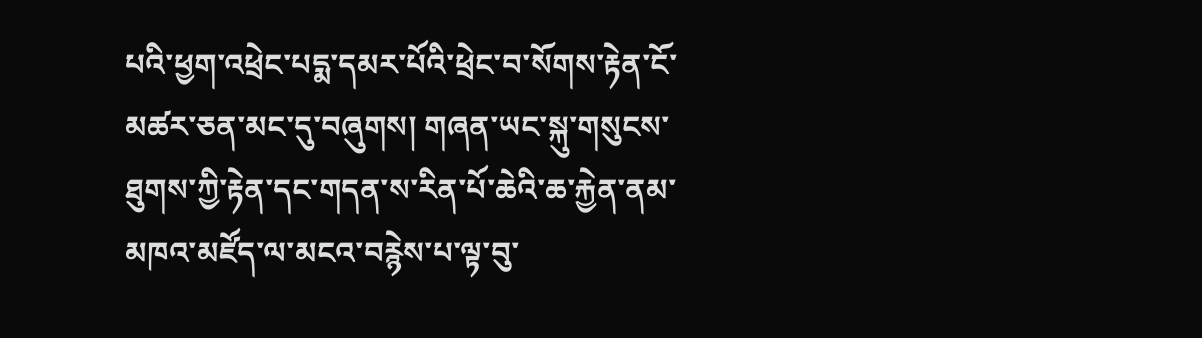པའི་ཕྱག་འཕྲེང་པདྨ་དམར་པོའི་ཕྲེང་བ་སོགས་རྟེན་ངོ་མཚར་ཅན་མང་དུ་བཞུགས། གཞན་ཡང་སྐུ་གསུངས་ཐུགས་ཀྱི་རྟེན་དང་གདན་ས་རིན་པོ་ཆེའི་ཆ་རྐྱེན་ནམ་མཁའ་མཛོད་ལ་མངའ་བརྙེས་པ་ལྟ་བུ་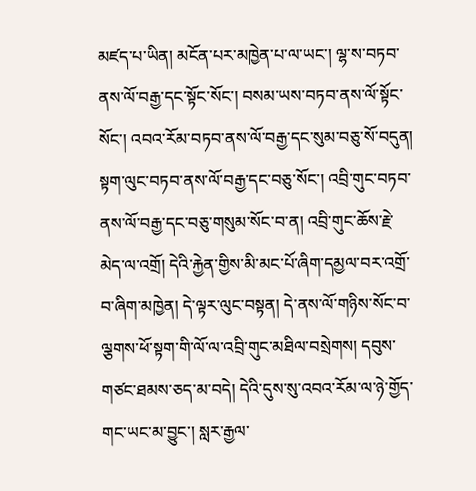མཛད་པ་ཡིན། མངོན་པར་མཁྱེན་པ་ལ་ཡང་། ལྷ་ས་བཏབ་ནས་ལོ་བརྒྱ་དང་སྟོང་སོང་། བསམ་ཡས་བཏབ་ནས་ལོ་སྟོང་སོང་། འབའ་རོམ་བཏབ་ནས་ལོ་བརྒྱ་དང་སུམ་བཅུ་སོ་བདུན། སྟག་ལུང་བཏབ་ནས་ལོ་བརྒྱ་དང་བཅུ་སོང་། འབྲི་གུང་བཏབ་ནས་ལོ་བརྒྱ་དང་བཅུ་གསུམ་སོང་བ་ན། འབྲི་གུང་ཆོས་རྗེ་མེད་ལ་འགྲོ། དེའི་རྐྱེན་གྱིས་མི་མང་པོ་ཞིག་དམྱལ་བར་འགྲོ་བ་ཞིག་མཁྱེན། དེ་ལྟར་ལུང་བསྟན། དེ་ནས་ལོ་གཉིས་སོང་བ་ལྕགས་ཕོ་སྟག་གི་ལོ་ལ་འབྲི་གུང་མཐིལ་བསྲེགས། དབུས་གཙང་ཐམས་ཅད་མ་བདེ། དེའི་དུས་སུ་འབའ་རོམ་ལ་ཉེ་གྱོད་གང་ཡང་མ་བྱུང་། སླར་རྒྱལ་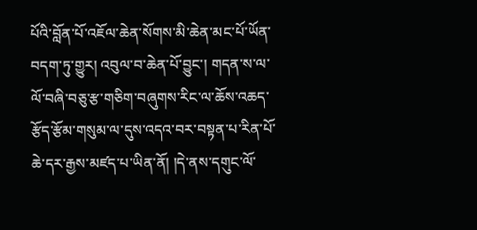པོའི་བློན་པོ་འཇོལ་ཆེན་སོགས་མི་ཆེན་མང་པོ་ཡོན་བདག་ཏུ་གྱུར། འབུལ་བ་ཆེན་པོ་བྱུང་། གདན་ས་ལ་ལོ་བཞི་བཅུ་རྩ་གཅིག་བཞུགས་རིང་ལ་ཆོས་འཆད་རྩོད་རྩོམ་གསུམ་ལ་དུས་འདའ་བར་བསྟན་པ་རིན་པོ་ཆེ་དར་རྒྱས་མཛད་པ་ཡིན་ནོ། །དེ་ནས་དགུང་ལོ་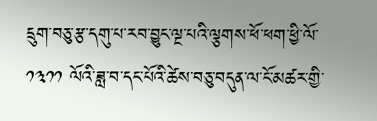དྲུག་བཅུ་རྩ་དགུ་པ་རབ་བྱུང་ལྔ་པའི་ལྕགས་ཕོ་ཕག་ཕྱི་ལོ་ ༡༣༡༡ ལོའི་ཟླ་བ་དང་པོའི་ཚེས་བཅུ་བདུན་ལ་ངོ་མཚར་གྱི་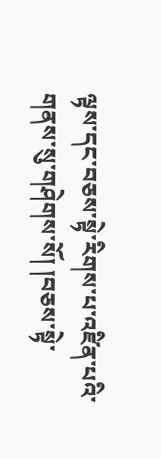ལྟས་དང་བཅས་སྟེ་རིགས་པ་འཛིན་པའི་གནས་སུ་གཤེགས་སོ། །བཅས་སྟེ་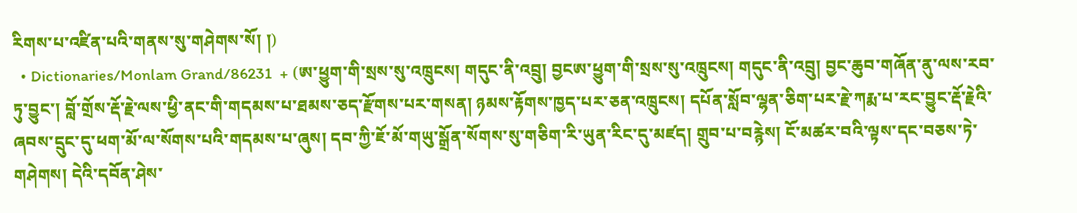རིགས་པ་འཛིན་པའི་གནས་སུ་གཤེགས་སོ། །)
  • Dictionaries/Monlam Grand/86231  + (ཨ་ཕྱུག་གི་སྲས་སུ་འཁྲུངས། གདུང་ནི་འབྲུ། བྱངཨ་ཕྱུག་གི་སྲས་སུ་འཁྲུངས། གདུང་ནི་འབྲུ། བྱང་ཆུབ་གཞོན་ནུ་ལས་རབ་ཏུ་བྱུང་། བློ་གྲོས་རྡོ་རྗེ་ལས་ཕྱི་ནང་གི་གདམས་པ་ཐམས་ཅད་རྫོགས་པར་གསན། ཉམས་རྟོགས་ཁྱད་པར་ཅན་འཁྲུངས། དཔོན་སློབ་ལྷན་ཅིག་པར་རྗེ་ཀརྨ་པ་རང་བྱུང་རྡོ་རྗེའི་ཞབས་དྲུང་དུ་ཕག་མོ་ལ་སོགས་པའི་གདམས་པ་ཞུས། དབ་ཀྱི་ཇོ་མོ་གཡུ་སྒྲོན་སོགས་སུ་གཅིག་རི་ཡུན་རིང་དུ་མཛད། གྲུབ་པ་བརྙེས། ངོ་མཚར་བའི་ལྟས་དང་བཅས་ཏེ་གཤེགས། དེའི་དབོན་ཤེས་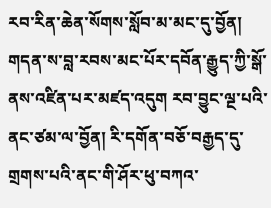རབ་རིན་ཆེན་སོགས་སློབ་མ་མང་དུ་བྱོན། གདན་ས་བླ་རབས་མང་པོར་དབོན་རྒྱུད་ཀྱི་སྒོ་ནས་འཛིན་པར་མཛད་འདུག རབ་བྱུང་ལྔ་པའི་ནང་ཙམ་ལ་བྱོན། རི་དགོན་བཅོ་བརྒྱད་དུ་གྲགས་པའི་ནང་གི་ཤོར་ཕུ་བཀའ་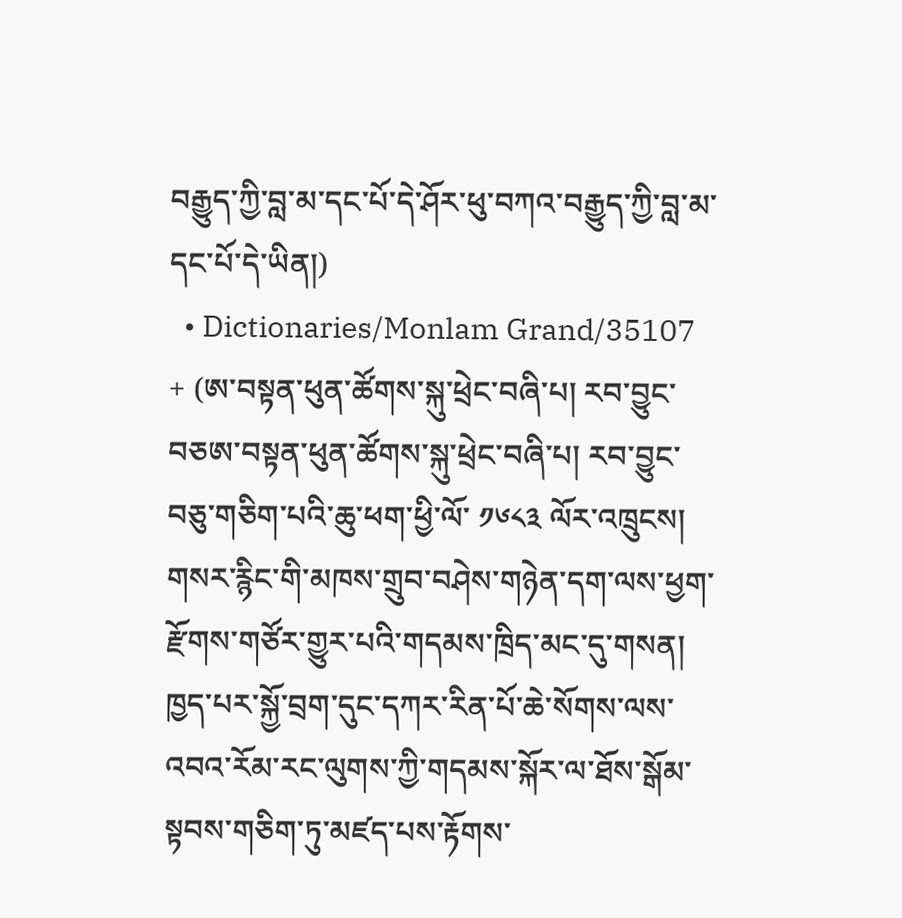བརྒྱུད་ཀྱི་བླ་མ་དང་པོ་དེ་ཤོར་ཕུ་བཀའ་བརྒྱུད་ཀྱི་བླ་མ་དང་པོ་དེ་ཡིན།)
  • Dictionaries/Monlam Grand/35107  + (ཨ་བསྟན་ཕུན་ཚོགས་སྐུ་ཕྲེང་བཞི་པ། རབ་བྱུང་བཅཨ་བསྟན་ཕུན་ཚོགས་སྐུ་ཕྲེང་བཞི་པ། རབ་བྱུང་བཅུ་གཅིག་པའི་ཆུ་ཕག་ཕྱི་ལོ་ ༡༦༨༣ ལོར་འཁྲུངས། གསར་རྙིང་གི་མཁས་གྲུབ་བཤེས་གཉེན་དག་ལས་ཕྱག་རྫོགས་གཙོར་གྱུར་པའི་གདམས་ཁྲིད་མང་དུ་གསན། ཁྱད་པར་སྐྱོ་བྲག་དུང་དཀར་རིན་པོ་ཆེ་སོགས་ལས་འབའ་རོམ་རང་ལུགས་ཀྱི་གདམས་སྐོར་ལ་ཐོས་སྒོམ་སྟབས་གཅིག་ཏུ་མཛད་པས་རྟོགས་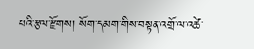པའི་རྩལ་རྫོགས། སོག་དམག་གིས་བསྟན་འགྲོ་ལ་འཚེ་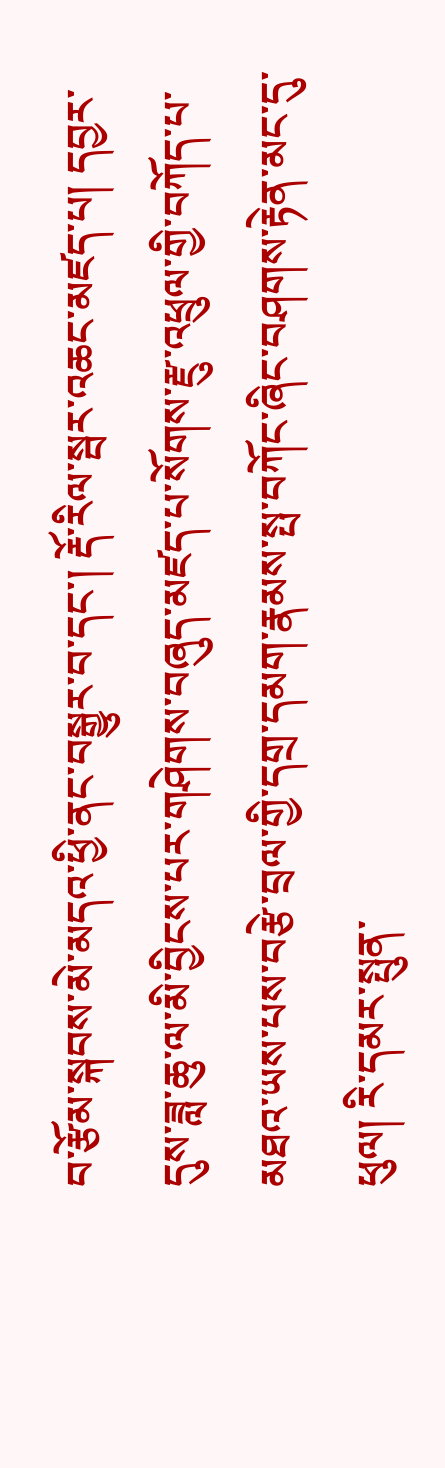བ་རྩོམ་སྐབས་མེ་མདའ་ཕྱི་ནང་བསྒྱུར་བ་དང་། རྡོ་རིལ་སྦར་འཆང་མཛད་པ། དབྱར་དུས་ཟླ་ཆུ་ལ་མི་བྱིངས་པར་གཤེགས་བཞུད་མཛད་པ་སོགས་རྫུ་འཕྲུལ་གྱི་བཀོད་པ་མཐའ་ཡས་པས་བརྩེ་བྲལ་གྱི་དགྲ་དམག་རྣམས་སྤ་བཀོང་ཞིང་བཤགས་རྟེན་མང་དུ་ཕུལ། རི་དམར་སྤུན་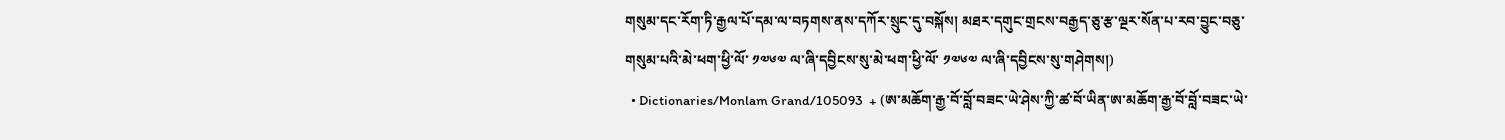གསུམ་དང་རོག་ཏི་རྒྱལ་པོ་དམ་ལ་བཏགས་ནས་དཀོར་སྲུང་དུ་བསྐོས། མཐར་དགུང་གྲངས་བརྒྱད་ཅུ་རྩ་ལྔར་སོན་པ་རབ་བྱུང་བཅུ་གསུམ་པའི་མེ་ཕག་ཕྱི་ལོ་ ༡༧༦༧ ལ་ཞི་དབྱིངས་སུ་མེ་ཕག་ཕྱི་ལོ་ ༡༧༦༧ ལ་ཞི་དབྱིངས་སུ་གཤེགས།)
  • Dictionaries/Monlam Grand/105093  + (ཨ་མཆོག་རྒྱ་བོ་བློ་བཟང་ཡེ་ཤེས་ཀྱི་ཚ་བོ་ཡིན་ཨ་མཆོག་རྒྱ་བོ་བློ་བཟང་ཡེ་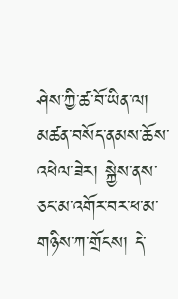ཤེས་ཀྱི་ཚ་བོ་ཡིན་ལ། མཚན་བསོད་ནམས་ཆོས་འཕེལ་ཟེར། སྐྱེས་ནས་ཅང་མ་འགོར་བར་ཕ་མ་གཉིས་ཀ་གྲོངས། དེ་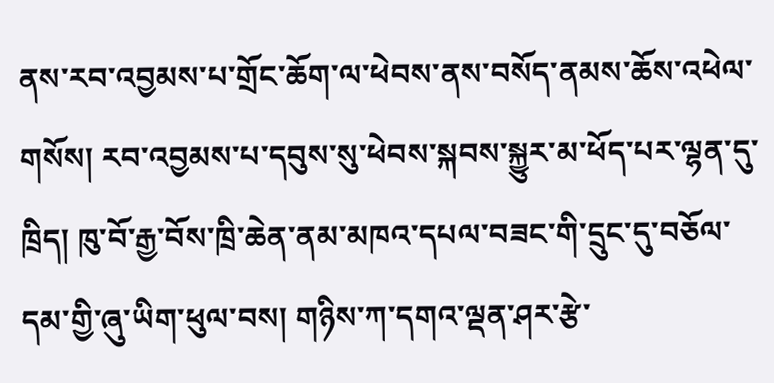ནས་རབ་འབྱམས་པ་གྲོང་ཆོག་ལ་ཕེབས་ནས་བསོད་ནམས་ཆོས་འཕེལ་གསོས། རབ་འབྱམས་པ་དབུས་སུ་ཕེབས་སྐབས་སྐྱུར་མ་ཕོད་པར་ལྷན་དུ་ཁྲིད། ཁུ་བོ་རྒྱ་བོས་ཁྲི་ཆེན་ནམ་མཁའ་དཔལ་བཟང་གི་དྲུང་དུ་བཅོལ་དམ་གྱི་ཞུ་ཡིག་ཕུལ་བས། གཉིས་ཀ་དགའ་ལྡན་ཤར་རྩེ་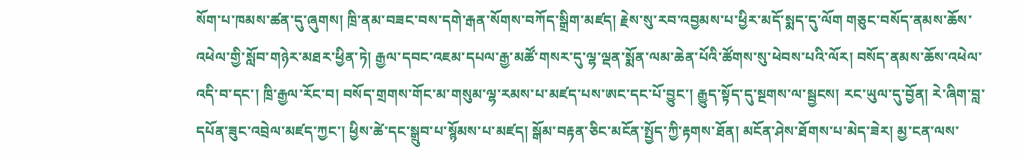སོག་པ་ཁམས་ཚན་དུ་ཞུགས། ཁྲི་ནམ་བཟང་བས་དགེ་རྒན་སོགས་བཀོད་སྒྲིག་མཛད། རྗེས་སུ་རབ་འབྱམས་པ་ཕྱིར་མདོ་སྨད་དུ་ལོག གཅུང་བསོད་ནམས་ཆོས་འཕེལ་གྱི་སློབ་གཉེར་མཐར་ཕྱིན་ཏེ། རྒྱལ་དབང་འཇམ་དཔལ་རྒྱ་མཚོ་གསར་དུ་ལྷ་ལྡན་སྨོན་ལམ་ཆེན་པོའི་ཚོགས་སུ་ཕེབས་པའི་ལོར། བསོད་ནམས་ཆོས་འཕེལ་འདི་བ་དང་། ཁྲི་རྒྱལ་རོང་བ། བསོད་གྲགས་གོང་མ་གསུམ་ལྷ་རམས་པ་མཛད་པས་ཨང་དང་པོ་བྱུང་། རྒྱུད་སྟོད་དུ་སྔགས་ལ་སྦྱངས། རང་ཡུལ་དུ་བྱོན། རེ་ཞིག་བླ་དཔོན་ཟུང་འབྲེལ་མཛད་ཀྱང་། ཕྱིས་ཚེ་དང་སྒྲུབ་པ་སྙོམས་པ་མཛད། སྒོམ་བརྟན་ཅིང་མངོན་སྤྱོད་ཀྱི་རྟགས་ཐོན། མངོན་ཤེས་ཐོགས་པ་མེད་ཟེར། མྱ་ངན་ལས་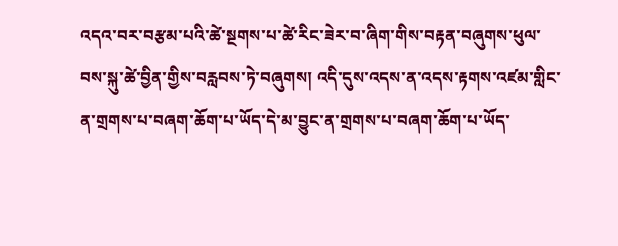འདའ་བར་བརྩམ་པའི་ཚེ་སྔགས་པ་ཚེ་རིང་ཟེར་བ་ཞིག་གིས་བརྟན་བཞུགས་ཕུལ་བས་སྐུ་ཚེ་བྱིན་གྱིས་བརླབས་ཏེ་བཞུགས། འདི་དུས་འདས་ན་འདས་རྟགས་འཛམ་གླིང་ན་གྲགས་པ་བཞག་ཆོག་པ་ཡོད་དེ་མ་བྱུང་ན་གྲགས་པ་བཞག་ཆོག་པ་ཡོད་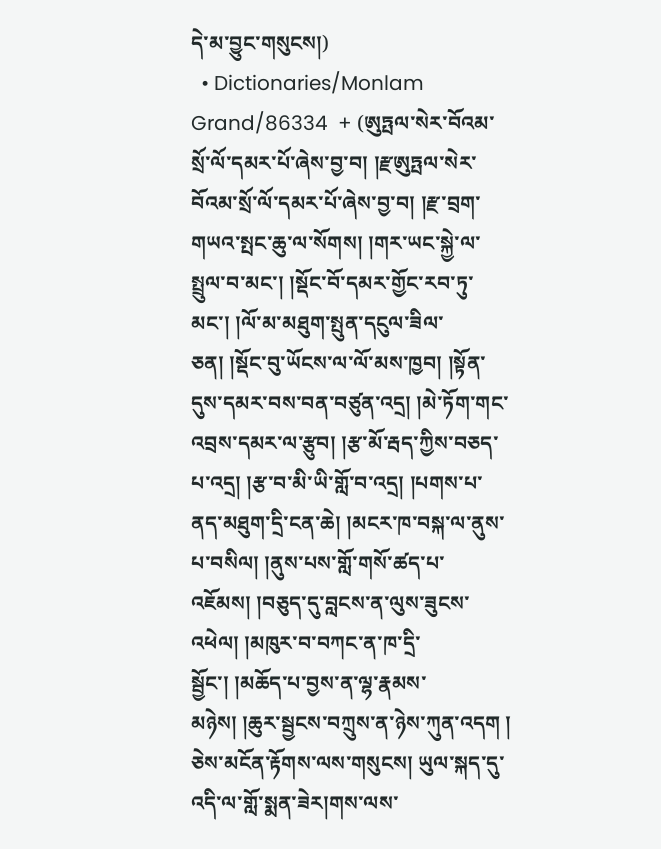དེ་མ་བྱུང་གསུངས།)
  • Dictionaries/Monlam Grand/86334  + (ཨུཏྤལ་སེར་བོའམ་སྲོ་ལོ་དམར་པོ་ཞེས་བྱ་བ། །རྫཨུཏྤལ་སེར་བོའམ་སྲོ་ལོ་དམར་པོ་ཞེས་བྱ་བ། །རྫ་བྲག་གཡའ་སྤང་ཆུ་ལ་སོགས། །གར་ཡང་སྐྱེ་ལ་སྤྲུལ་བ་མང་། །སྡོང་བོ་དམར་གྱོང་རབ་ཏུ་མང་། །ལོ་མ་མཐུག་སྤུན་དངུལ་ཟིལ་ཅན། །སྡོང་བུ་ཡོངས་ལ་ལོ་མས་ཁྱབ། །སྟོན་དུས་དམར་བས་བན་བཙུན་འདྲ། །མེ་ཏོག་གང་འབྲས་དམར་ལ་རྩུབ། །རྩ་མོ་རྦད་ཀྱིས་བཅད་པ་འདྲ། །རྩ་བ་མི་ཡི་གློ་བ་འདྲ། །པགས་པ་ནད་མཐུག་དྲི་ངན་ཆེ། །མངར་ཁ་བསྐ་ལ་ནུས་པ་བསིལ། །ནུས་པས་གློ་གསོ་ཚད་པ་འཇོམས། །བཅུད་དུ་བླངས་ན་ལུས་ཟུངས་འཕེལ། །མཁུར་བ་བཀང་ན་ཁ་དྲི་སྦྱོང་། །མཆོད་པ་བྱས་ན་ལྷ་རྣམས་མཉེས། །ཆུར་སྦྱངས་བཀྲུས་ན་ཉེས་ཀུན་འདག ། ཅེས་མངོན་རྟོགས་ལས་གསུངས། ཡུལ་སྐད་དུ་འདི་ལ་གློ་སྨན་ཟེར།གས་ལས་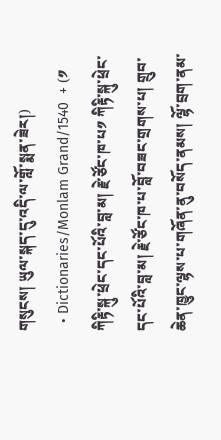གསུངས། ཡུལ་སྐད་དུ་འདི་ལ་གློ་སྨན་ཟེར།)
  • Dictionaries/Monlam Grand/1540  + (༡ ཀིརྟི་སྐུ་ཕྲེང་དང་པོའི་བླ་མ། རྗེ་ཙོང་ཁ་པ༡ ཀིརྟི་སྐུ་ཕྲེང་དང་པོའི་བླ་མ། རྗེ་ཙོང་ཁ་པ་བློ་བཟང་གྲགས་པ། གྲུབ་ཆེན་ཁྱུང་ལྷས་པ་གཞོན་ནུ་བསོད་ནམས། ལྷོ་བྲག་ནམ་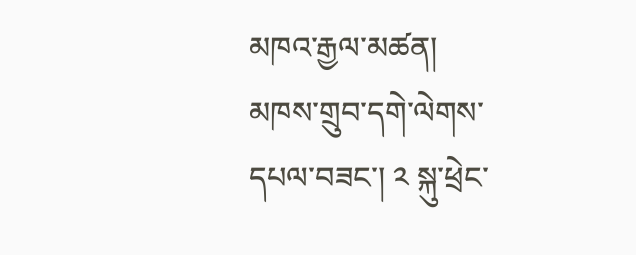མཁའ་རྒྱལ་མཚན། མཁས་གྲུབ་དགེ་ལེགས་དཔལ་བཟང་། ༢ སྐུ་ཕྲེང་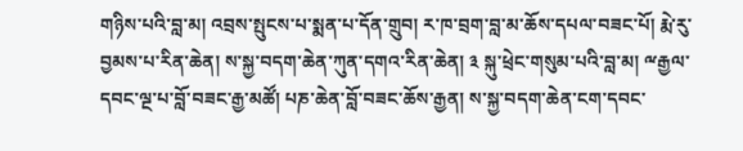གཉིས་པའི་བླ་མ། འབྲས་སྤུངས་པ་སྨན་པ་དོན་གྲུབ། ར་ཁ་བྲག་བླ་མ་ཆོས་དཔལ་བཟང་པོ། རྨེ་རུ་བྱམས་པ་རིན་ཆེན། ས་སྐྱ་བདག་ཆེན་ཀུན་དགའ་རིན་ཆེན། ༣ སྐུ་ཕྲེང་གསུམ་པའི་བླ་མ། ྋརྒྱལ་དབང་ལྔ་པ་བློ་བཟང་རྒྱ་མཚོ། པཎ་ཆེན་བློ་བཟང་ཆོས་རྒྱན། ས་སྐྱ་བདག་ཆེན་ངག་དབང་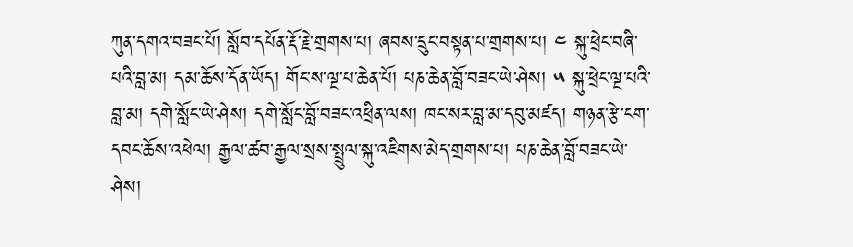ཀུན་དགའ་བཟང་པོ། སློབ་དཔོན་རྡོ་རྗེ་གྲགས་པ། ཞབས་དྲུང་བསྟན་པ་གྲགས་པ། ༤ སྐུ་ཕྲེང་བཞི་པའི་བླ་མ། དམ་ཆོས་དོན་ཡོད། གོང་ས་ལྔ་པ་ཆེན་པོ། པཎ་ཆེན་བློ་བཟང་ཡེ་ཤེས། ༥ སྐུ་ཕྲེང་ལྔ་པའི་བླ་མ། དགེ་སློང་ཡེ་ཤེས། དགེ་སློང་བློ་བཟང་འཕྲིན་ལས། ཁང་སར་བླ་མ་དབུ་མཛད། གཉན་རྩེ་ངག་དབང་ཆོས་འཕེལ། རྒྱལ་ཚབ་རྒྱལ་སྲས་སྤྲུལ་སྐུ་འཇིགས་མེད་གྲགས་པ། པཎ་ཆེན་བློ་བཟང་ཡེ་ཤེས།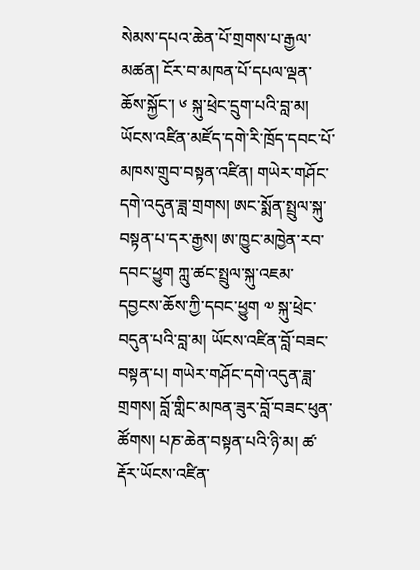སེམས་དཔའ་ཆེན་པོ་གྲགས་པ་རྒྱལ་མཚན། ངོར་བ་མཁན་པོ་དཔལ་ལྡན་ཆོས་སྐྱོང་། ༦ སྐུ་ཕྲེང་དྲུག་པའི་བླ་མ། ཡོངས་འཛིན་མཛོད་དགེ་རི་ཁྲོད་དབང་པོ་མཁས་གྲུབ་བསྟན་འཛིན། གཡེར་གཤོང་དགེ་འདུན་ཟླ་གྲགས། ཨང་སྨོན་སྤྲུལ་སྐུ་བསྟན་པ་དར་རྒྱས། ཨ་ཁྱུང་མཁྱེན་རབ་དབང་ཕྱུག ཀླུ་ཚང་སྤྲུལ་སྐུ་འཇམ་དབྱངས་ཆོས་ཀྱི་དབང་ཕྱུག ༧ སྐུ་ཕྲེང་བདུན་པའི་བླ་མ། ཡོངས་འཛིན་བློ་བཟང་བསྟན་པ། གཡེར་གཤོང་དགེ་འདུན་ཟླ་གྲགས། བློ་གླིང་མཁན་ཟུར་བློ་བཟང་ཕུན་ཚོགས། པཎ་ཆེན་བསྟན་པའི་ཉི་མ། ཚ་རྡོར་ཡོངས་འཛིན་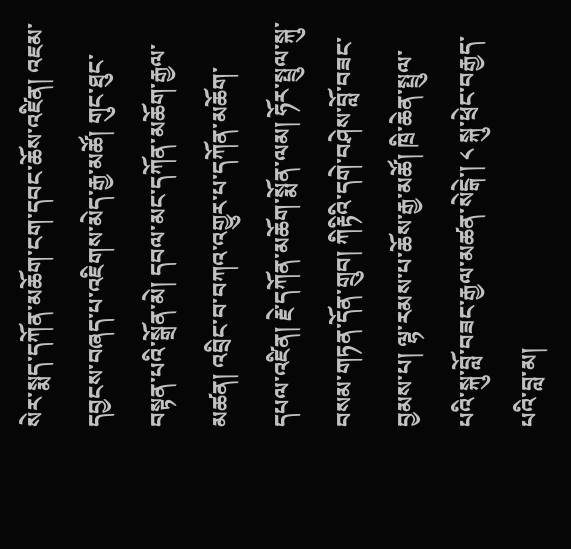སེར་སྨད་དཀོན་མཆོག་ངག་དབང་ཆོས་འཛིན། འཇམ་དབྱངས་བཞད་པ་འཇིགས་མེད་རྒྱ་མཚོ། གུང་ཐུང་བསྟན་པའི་སྒྲོན་མེ། དབལ་མང་དཀོན་མཆོག་རྒྱལ་མཚན། འབྲིང་བ་བཀའ་འགྱུར་པ་དཀོན་མཆོག་དཔལ་འཛིན། རྗེ་དཀོན་མཆོག་སྨོན་ལམ། ཧོར་སྤྲུལ་སྐུ་བསམ་གཏན་དོན་གྲུབ། ཀིརྟིའི་དགེ་བཤེས་བློ་བཟང་བྱམས་པ། ལྷ་རམས་པ་ཆོས་རྒྱ་མཚོ། ཁྲི་ཆེན་སྤྲུལ་པའི་སྐུ་བློ་བཟང་རྒྱལ་མཚན་སེངྒེ་། ༨ སྐུ་ཕྲེང་བརྒྱད་པའི་བླ་མ།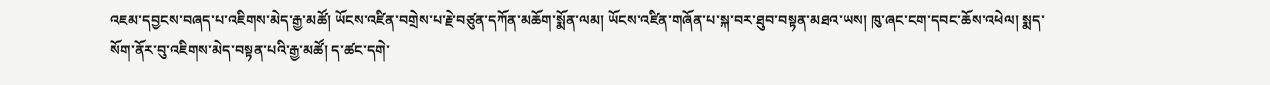འཇམ་དབྱངས་བཞད་པ་འཇིགས་མེད་རྒྱ་མཚོ། ཡོངས་འཛིན་བགྲེས་པ་རྗེ་བཙུན་དཀོན་མཆོག་སྨོན་ལམ། ཡོངས་འཛིན་གཞོན་པ་སྐ་བར་ཐུབ་བསྟན་མཐའ་ཡས། ཁུ་ཞང་ངག་དབང་ཆོས་འཕེལ། སྨད་སོག་ནོར་བུ་འཇིགས་མེད་བསྟན་པའི་རྒྱ་མཚོ། ད་ཚང་དགེ་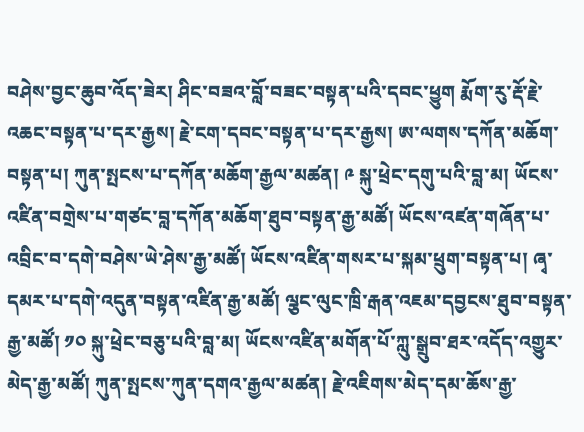བཤེས་བྱང་ཆུབ་འོད་ཟེར། ཤིང་བཟའ་བློ་བཟང་བསྟན་པའི་དབང་ཕྱུག རྨོག་རུ་རྡོ་རྗེ་འཆང་བསྟན་པ་དར་རྒྱས། རྗེ་ངག་དབང་བསྟན་པ་དར་རྒྱས། ཨ་ལགས་དཀོན་མཆོག་བསྟན་པ། ཀུན་སྤངས་པ་དཀོན་མཆོག་རྒྱལ་མཚན། ༩ སྐུ་ཕྲེང་དགུ་པའི་བླ་མ། ཡོངས་འཛིན་བགྲེས་པ་གཙང་བླ་དཀོན་མཆོག་ཐུབ་བསྟན་རྒྱ་མཚོ། ཡོངས་འཛན་གཞོན་པ་འབྲིང་བ་དགེ་བཤེས་ཡེ་ཤེས་རྒྱ་མཚོ། ཡོངས་འཛིན་གསར་པ་སྐམ་ཕྲུག་བསྟན་པ། ཞྭ་དམར་པ་དགེ་འདུན་བསྟན་འཛིན་རྒྱ་མཚོ། ལྕང་ལུང་ཁྲི་རྒན་འཇམ་དབྱངས་ཐུབ་བསྟན་རྒྱ་མཚོ། ༡༠ སྐུ་ཕྲེང་བཅུ་པའི་བླ་མ། ཡོངས་འཛིན་མགོན་པོ་ཀླུ་སྒྲུབ་ཐར་འདོད་འགྱུར་མེད་རྒྱ་མཚོ། ཀུན་སྤངས་ཀུན་དགའ་རྒྱལ་མཚན། རྗེ་འཇིགས་མེད་དམ་ཆོས་རྒྱ་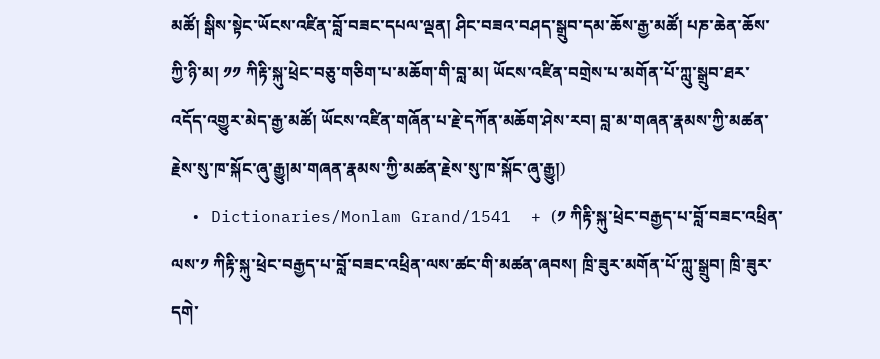མཚོ། སྒིས་སྟེང་ཡོངས་འཛིན་བློ་བཟང་དཔལ་ལྡན། ཤིང་བཟའ་བཤད་སྒྲུབ་དམ་ཆོས་རྒྱ་མཚོ། པཎ་ཆེན་ཆོས་ཀྱི་ཉི་མ། ༡༡ ཀིརྟི་སྐུ་ཕྲེང་བཅུ་གཅིག་པ་མཆོག་གི་བླ་མ། ཡོངས་འཛིན་བགྲེས་པ་མགོན་པོ་ཀླུ་སྒྲུབ་ཐར་འདོད་འགྱུར་མེད་རྒྱ་མཚོ། ཡོངས་འཛིན་གཞོན་པ་རྗེ་དཀོན་མཆོག་ཤེས་རབ། བླ་མ་གཞན་རྣམས་ཀྱི་མཚན་རྗེས་སུ་ཁ་སྐོང་ཞུ་རྒྱུ།མ་གཞན་རྣམས་ཀྱི་མཚན་རྗེས་སུ་ཁ་སྐོང་ཞུ་རྒྱུ།)
  • Dictionaries/Monlam Grand/1541  + (༡ ཀིརྟི་སྐུ་ཕྲེང་བརྒྱད་པ་བློ་བཟང་འཕྲིན་ལས་༡ ཀིརྟི་སྐུ་ཕྲེང་བརྒྱད་པ་བློ་བཟང་འཕྲིན་ལས་ཚང་གི་མཚན་ཞབས། ཁྲི་ཟུར་མགོན་པོ་ཀླུ་སྒྲུབ། ཁྲི་ཟུར་དགེ་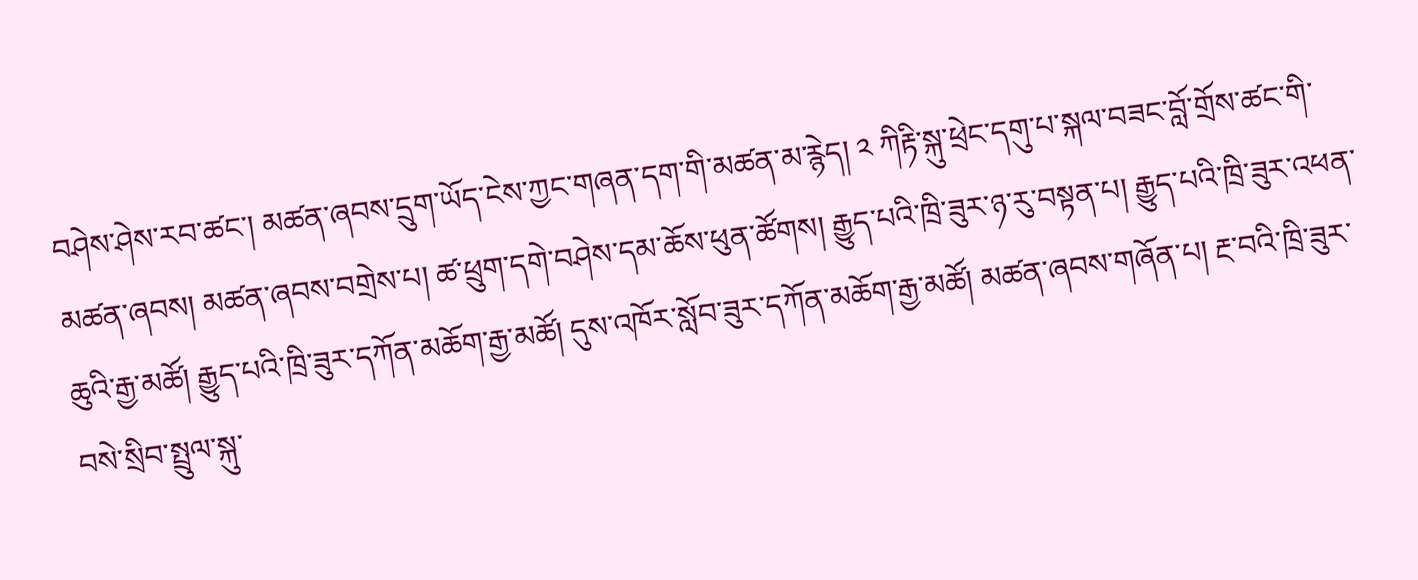བཤེས་ཤེས་རབ་ཚང་། མཚན་ཞབས་དྲུག་ཡོད་ངེས་ཀྱང་གཞན་དག་གི་མཚན་མ་རྙེད། ༢ ཀིརྟི་སྐུ་ཕྲེང་དགུ་པ་སྐལ་བཟང་བློ་གྲོས་ཚང་གི་མཚན་ཞབས། མཚན་ཞབས་བགྲེས་པ། ཚ་ཕྲུག་དགེ་བཤེས་དམ་ཆོས་ཕུན་ཚོགས། རྒྱུད་པའི་ཁྲི་ཟུར་ཉ་རུ་བསྟན་པ། རྒྱུད་པའི་ཁྲི་ཟུར་འཕན་ཆུའི་རྒྱ་མཚོ། རྒྱུད་པའི་ཁྲི་ཟུར་དཀོན་མཆོག་རྒྱ་མཚོ། དུས་འཁོར་སློབ་ཟུར་དཀོན་མཆོག་རྒྱ་མཚོ། མཚན་ཞབས་གཞོན་པ། རྔ་བའི་ཁྲི་ཟུར་བསེ་སྲིབ་སྤྲུལ་སྐུ་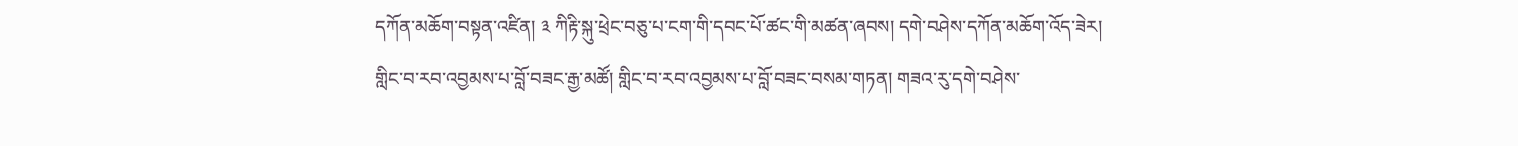དཀོན་མཆོག་བསྟན་འཛིན། ༣ ཀིརྟི་སྐུ་ཕྲེང་བཅུ་པ་ངག་གི་དབང་པོ་ཚང་གི་མཚན་ཞབས། དགེ་བཤེས་དཀོན་མཆོག་འོད་ཟེར། གླིང་བ་རབ་འབྱམས་པ་བློ་བཟང་རྒྱ་མཚོ། གླིང་བ་རབ་འབྱམས་པ་བློ་བཟང་བསམ་གཏན། གཟའ་རུ་དགེ་བཤེས་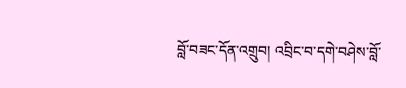བློ་བཟང་དོན་འགྲུབ། འབྲིང་བ་དགེ་བཤེས་བློ་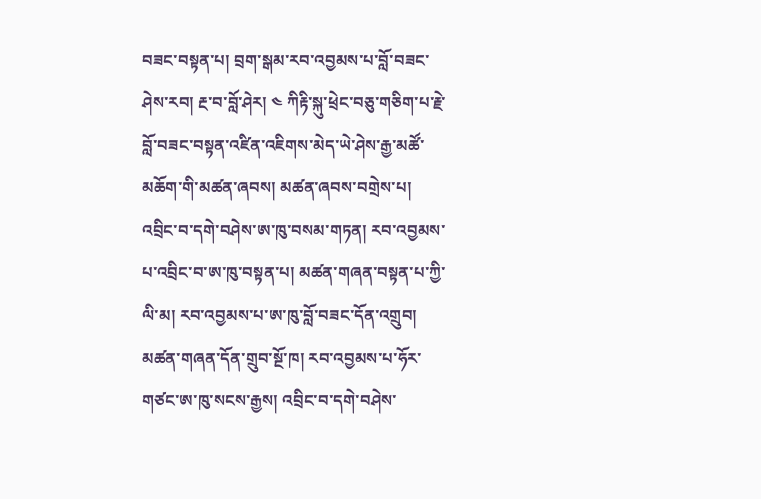བཟང་བསྟན་པ། བྲག་སྒམ་རབ་འབྱམས་པ་བློ་བཟང་ཤེས་རབ། རྔ་བ་བློ་ཤེར། ༤ ཀིརྟི་སྐུ་ཕྲེང་བཅུ་གཅིག་པ་རྗེ་བློ་བཟང་བསྟན་འཛིན་འཇིགས་མེད་ཡེ་ཤེས་རྒྱ་མཚོ་མཆོག་གི་མཚན་ཞབས། མཚན་ཞབས་བགྲེས་པ། འབྲིང་བ་དགེ་བཤེས་ཨ་ཁུ་བསམ་གཏན། རབ་འབྱམས་པ་འབྲིང་བ་ཨ་ཁུ་བསྟན་པ། མཚན་གཞན་བསྟན་པ་ཀྱི་ལི་མ། རབ་འབྱམས་པ་ཨ་ཁུ་བློ་བཟང་དོན་འགྲུབ། མཚན་གཞན་དོན་གྲུབ་སྔོ་ཁ། རབ་འབྱམས་པ་ཧོར་གཙང་ཨ་ཁུ་སངས་རྒྱས། འབྲིང་བ་དགེ་བཤེས་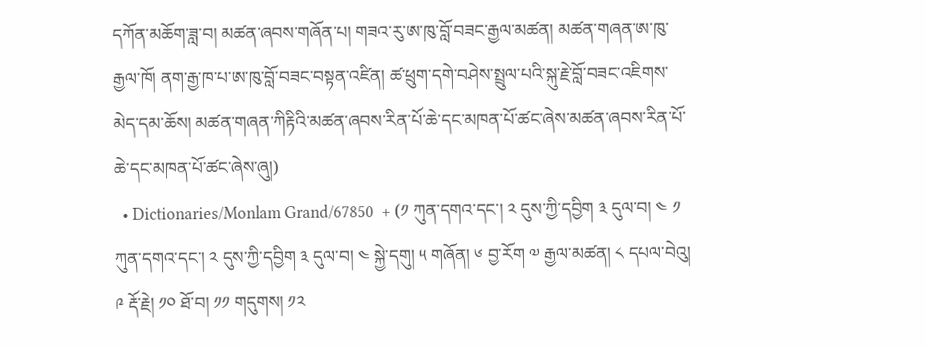དཀོན་མཆོག་ཟླ་བ། མཚན་ཞབས་གཞོན་པ། གཟའ་རུ་ཨ་ཁུ་བློ་བཟང་རྒྱལ་མཚན། མཚན་གཞན་ཨ་ཁུ་རྒྱལ་ཁོ། ནག་རྒྱ་ཁ་པ་ཨ་ཁུ་བློ་བཟང་བསྟན་འཛིན། ཚ་ཕྲུག་དགེ་བཤེས་སྤྲུལ་པའི་སྐུ་རྗེ་བློ་བཟང་འཇིགས་མེད་དམ་ཆོས། མཚན་གཞན་ཀིརྟིའི་མཚན་ཞབས་རིན་པོ་ཆེ་དང་མཁན་པོ་ཚང་ཞེས་མཚན་ཞབས་རིན་པོ་ཆེ་དང་མཁན་པོ་ཚང་ཞེས་ཞུ།)
  • Dictionaries/Monlam Grand/67850  + (༡ ཀུན་དགའ་དང་། ༢ དུས་ཀྱི་དབྱིག ༣ དུལ་བ། ༤ ༡ ཀུན་དགའ་དང་། ༢ དུས་ཀྱི་དབྱིག ༣ དུལ་བ། ༤ སྐྱེ་དགུ། ༥ གཞོན། ༦ བྱ་རོག ༧ རྒྱལ་མཚན། ༨ དཔལ་བེའུ། ༩ རྡོ་རྗེ། ༡༠ ཐོ་བ། ༡༡ གདུགས། ༡༢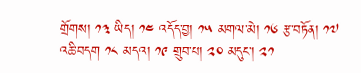གྲོགས། ༡༣ ཡིད། ༡༤ འདོད་བྱ། ༡༥ མགལ་མེ། ༡༦ རྩ་བཏོན། ༡༧ འཆི་བདག ༡༨ མདའ། ༡༩ གྲུབ་པ། ༢༠ མདུང་། ༢༡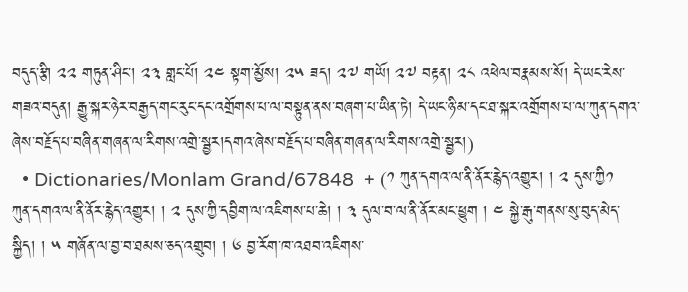བདུད་རྩི། ༢༢ གཏུན་ཤིང་། ༢༣ གླང་པོ། ༢༤ སྟག་མྱོས། ༢༥ ཟད། ༢༧ གཡོ། ༢༧ བརྟན། ༢༨ འཕེལ་བརྣམས་སོ། དེ་ཡང་རེས་གཟའ་བདུན། རྒྱུ་སྐར་ཉེར་བརྒྱད་གང་རུང་དང་འགྲོགས་པ་ལ་བསྟུན་ནས་བཞག་པ་ཡིན་ཏེ། དེ་ཡང་ཉི་མ་དང་ཐ་སྐར་འགྲོགས་པ་ལ་ཀུན་དགའ་ཞེས་བརྗོད་པ་བཞིན་གཞན་ལ་རིགས་འགྲེ་སྦྱར།དགའ་ཞེས་བརྗོད་པ་བཞིན་གཞན་ལ་རིགས་འགྲེ་སྦྱར།)
  • Dictionaries/Monlam Grand/67848  + (༡ ཀུན་དགའ་ལ་ནི་ནོར་རྙེད་འགྱུར། ། ༢ དུས་ཀྱི༡ ཀུན་དགའ་ལ་ནི་ནོར་རྙེད་འགྱུར། ། ༢ དུས་ཀྱི་དབྱིག་ལ་འཇིགས་པ་ཆེ། ། ༣ དུལ་བ་ལ་ནི་ནོར་མང་ཕྱུག ། ༤ སྐྱེ་རྒུ་གནས་སུ་བུད་མེད་སྐྱིད། ། ༥ གཞོན་ལ་བྱ་བ་ཐམས་ཅད་འགྲུབ། ། ༦ བྱ་རོག་ཁ་འཐབ་འཇིགས་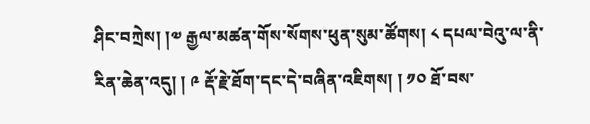ཤིང་བཀྲེས། །༧ རྒྱལ་མཚན་གོས་སོགས་ཕུན་སུམ་ཚོགས། ༨ དཔལ་བེའུ་ལ་ནི་རིན་ཆེན་འདུ། ། ༩ རྡོ་རྗེ་ཐོག་དང་དེ་བཞིན་འཇིགས། ། ༡༠ ཐོ་བས་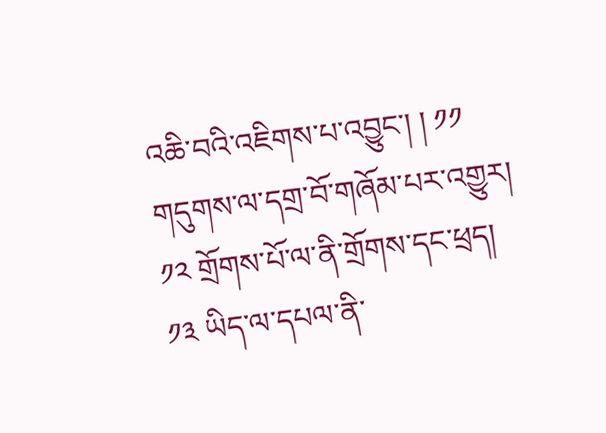འཆི་བའི་འཇིགས་པ་འབྱུང་། ། ༡༡ གདུགས་ལ་དགྲ་བོ་གཞོམ་པར་འགྱུར། ༡༢ གྲོགས་པོ་ལ་ནི་གྲོགས་དང་ཕྲད། ༡༣ ཡིད་ལ་དཔལ་ནི་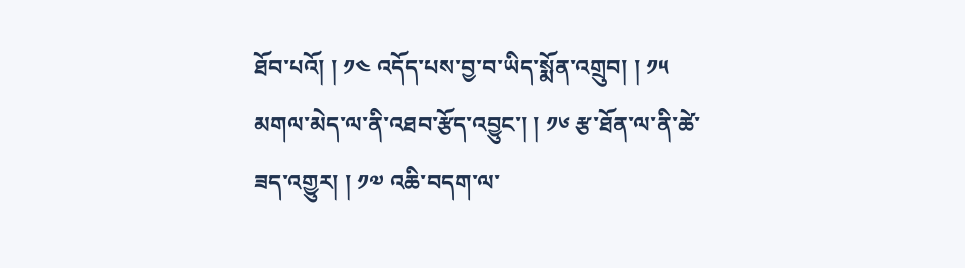ཐོབ་པའོ། ། ༡༤ འདོད་པས་བྱ་བ་ཡིད་སྨོན་འགྲུབ། ། ༡༥ མགལ་མེད་ལ་ནི་འཐབ་རྩོད་འབྱུང་། ། ༡༦ རྩ་ཐོན་ལ་ནི་ཚེ་ཟད་འགྱུར། ། ༡༧ འཆི་བདག་ལ་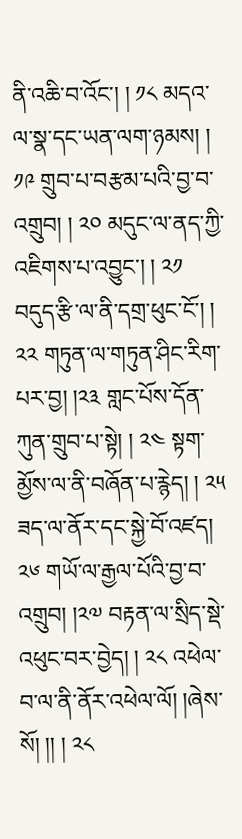ནི་འཆི་བ་འོང་། ། ༡༨ མདའ་ལ་སྣ་དང་ཡན་ལག་ཉམས། ། ༡༩ གྲུབ་པ་བརྩམ་པའི་བྱ་བ་འགྲུབ། ། ༢༠ མདུང་ལ་ནད་ཀྱི་འཇིགས་པ་འབྱུང་། ། ༢༡ བདུད་རྩི་ལ་ནི་དགྲ་ཕུང་ངོ་། ། ༢༢ གཏུན་ལ་གཏུན་ཤིང་རིག་པར་བྱ། །༢༣ གླང་པོས་དོན་ཀུན་གྲུབ་པ་སྟེ། ། ༢༤ སྟག་མྱོས་ལ་ནི་བཞོན་པ་རྙེད། ། ༢༥ ཟད་ལ་ནོར་དང་སྐྱེ་བོ་འཛད། ༢༦ གཡོ་ལ་རྒྱལ་པོའི་བྱ་བ་འགྲུབ། །༢༧ བརྟན་ལ་སྲིད་སྡེ་འཕུང་བར་བྱེད། ། ༢༨ འཕེལ་བ་ལ་ནི་ནོར་འཕེལ་ལོ། །ཞེས་སོ། །། ། ༢༨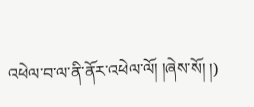འཕེལ་བ་ལ་ནི་ནོར་འཕེལ་ལོ། །ཞེས་སོ། །)